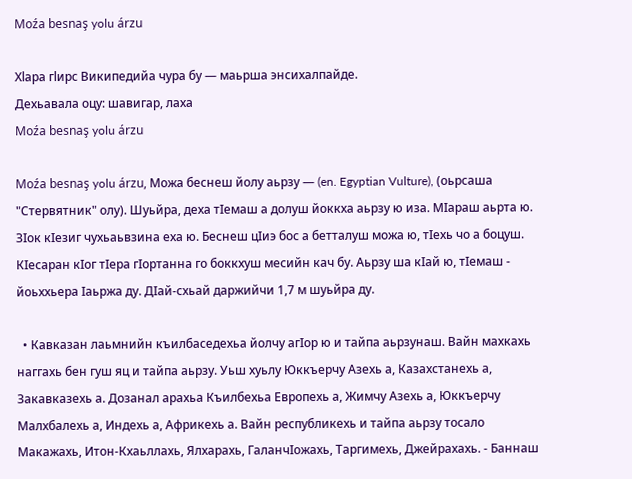Moźa besnaş yolu árzu

Хlара гlирс Википедийа чура бу — маьрша энсихалпайде.
Дехьавала оцу: шавигар, лаха
Moźa besnaş yolu árzu

Moźa besnaş yolu árzu, Можа беснеш йолу аьрзу — (en. Egyptian Vulture), (оьрсаша "Стервятник" олу). Шуьйра, деха тIемаш а долуш йоккха аьрзу ю иза. МIараш аьрта ю. ЗIок кIезиг чухьаьвзина еха ю. Беснеш цIиэ бос а бетталуш можа ю, тIехь чо а боцуш. КIесаран кIог тIера гIортанна го боккхуш месийн кач бу. Аьрзу ша кIай ю, тIемаш - йоьххьера Iаьржа ду. ДIай-схьай даржийчи 1,7 м шуьйра ду.

  • Кавказан лаьмнийн къилбаседехьа йолчу агIор ю и тайпа аьрзунаш. Вайн махкахь наггахь бен гуш яц и тайпа аьрзу. Уьш хуьлу Юккъерчу Азехь а, Казахстанехь а, Закавказехь а. Дозанал арахьа Къилбехьа Европехь а, Жимчу Азехь а, Юккъерчу Малхбалехь а, Индехь а, Африкехь а. Вайн республикехь и тайпа аьрзу тосало Макажахь, Итон-Кхаьллахь, Ялхарахь, ГаланчIожахь, Таргимехь, Джейрахахь. - Баннаш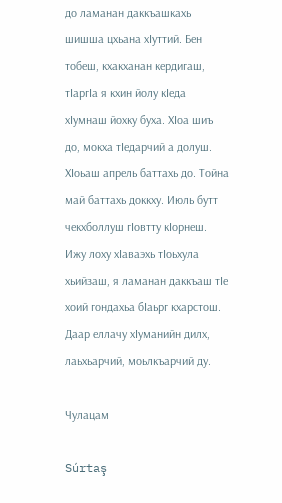до ламанан даккъашкахь шишша цхьана хIуттий. Бен тобеш, кхакханан кердигаш, тIаргIа я кхин йолу кIеда хIумнаш йохку буха. ХIоа шиъ до, мокха тIедарчий а долуш. ХIоьаш апрель баттахь до. Тойна май баттахь доккху. Июль бутт чекхболлуш гIовтту кIорнеш. Ижу лоху хIаваэхь тIоьхула хьийзаш, я ламанан даккъаш тIе хоий гондахьа бIаьрг кхарстош. Даар еллачу хIуманийн дилх, лаьхьарчий, моьлкъарчий ду.

Чулацам

Súrtaş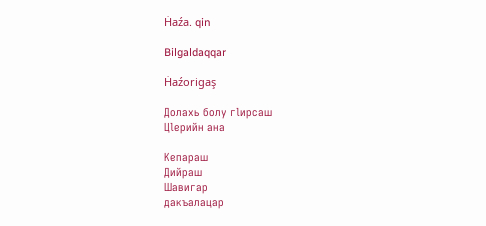Ḣaźa. qin

Bilgaldaqqar

Ḣaźorigaş

Долахь болу гlирсаш
Цlерийн ана

Кепараш
Дийраш
Шавигар
дакъалацар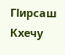Гlирсаш
Кхечу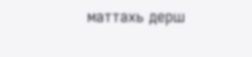маттахь дерш